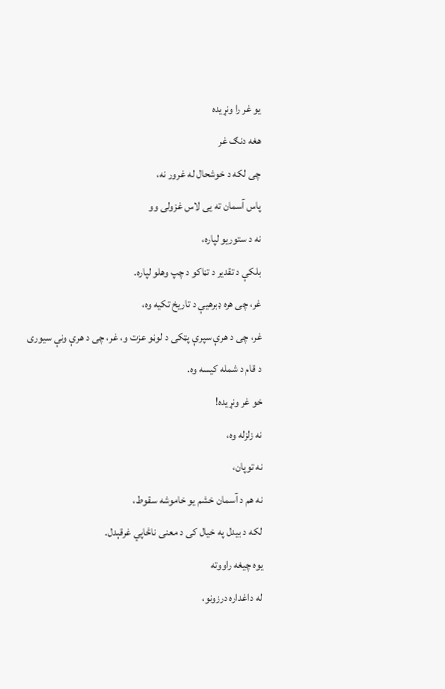یو غر را ونړیده
هغه دنګ غر
چی لکه د خوشحال له غرور نه،
پاس آسمان ته یی لاس غزولی وو
نه د ستوریو لپاره،
بلکې د تقدیر د تڼاکو د چپ وهلو لپاره.
غر، چی هره ډبرهیې د تاریخ تکیه وه،
غر، چی د هرې سپرې پټکی د لوڼو عزت و، غر، چی د هرې ونې سیوری
د قام د شمله کیسه وه.
خو غر ونړیده!
نه زلزله وه،
نه توپان،
نه هم د آسمان خشم یو خاموشه سقوط،
لکه د بیدل په خیال کی د معنی ناڅاپي غرقېدل.
یوه چیغه راووته
له داغداره درزونو،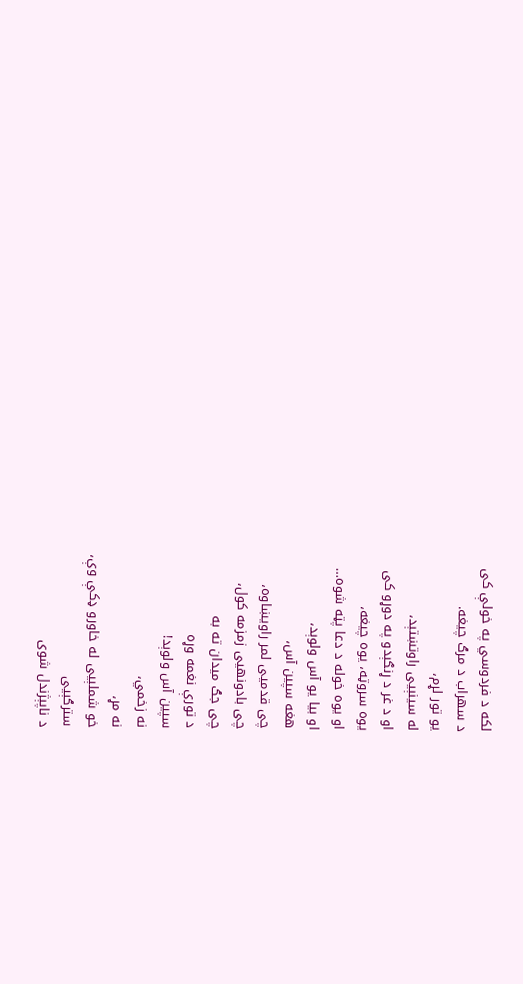لکه د فردوسي په خولې کی
د سهراب د مرګ چیغه.
یو تور لړم،
له سینېیی راوتښتېد،
او د غر د ړنګېدو په دوړو کی
یوه سروټه، یوه چیغه،
او یوه خوله د دعا پټه شوه…
او بیا یو آس ولوېد،
هغه سپین آس،
چی قدمیی لمر راویښاوه،
چی بادونهیی زمزمه کول،
چی جګ میدان ته به
د تورې نغمه وړه
سپین آس ولوېد!
نه زخمي،
نه مړ،
خو شملېیی له خاورو ډکې وې،
سترګېیی
د ناپېژندل شوی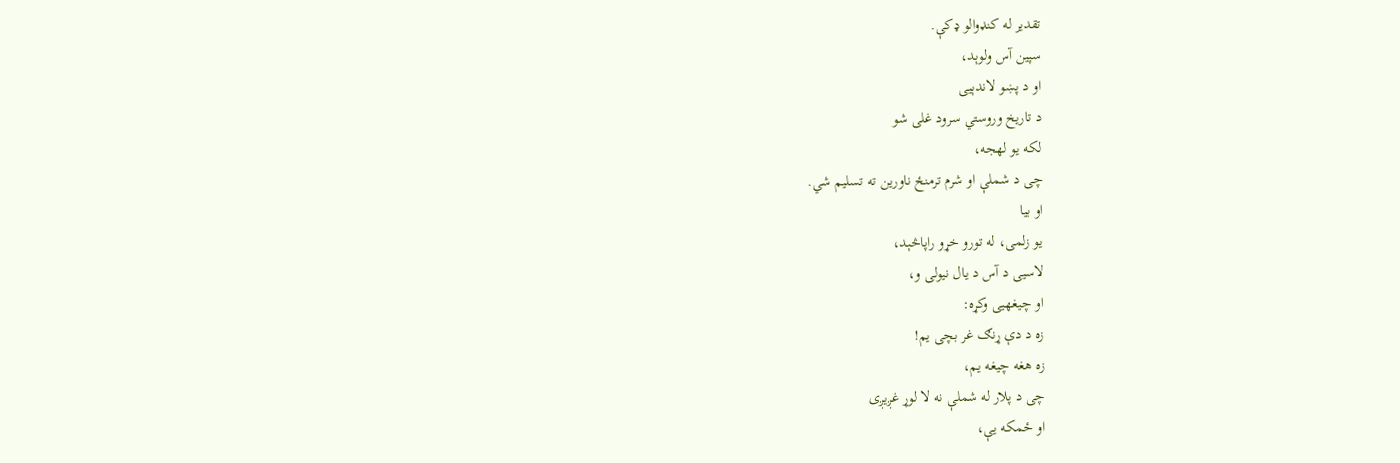تقدیر له کنډوالو ډکې.
سپین آس ولوېد،
او د پښو لاندېیی
د تاریخ وروستي سرود غلی شو
لکه یو لهجه،
چی د شملې او شرم ترمنځ ناورین ته تسلیم شي.
او بیا
یو زلمی، له تورو خړو راپاڅېد،
لاسیی د آس د یال نیولی و،
او چیغهیی وکړه:
زه د دې ړنګ غر بچی یم!
زه هغه چیغه یم،
چی د پلار له شملې نه لا لوړ غږیږی
او ځمکه یې،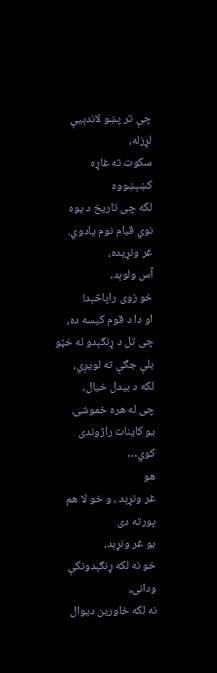چې تر پښو لاندېیې لړزله،
سکوت ته غاړه کښېښووه
لکه چی تاریخ د یوه نوي قیام نوم یادوي.
غر ونړیده،
آس ولوېد،
خو زوی راپاڅېد!
او دا د قوم کیسه ده،
چی تل د ړنګېدو له خټو بلې جګې ته لویږي،
لکه د بیدل خیال،
چی له هره خموشۍ
یو کاینات راژوندی کوي…
هو
غر ونړېد ، و خو لا هم پورته دی
یو غر ونړېد،
خو نه لکه ړنګېدونکې ودانۍ،
نه لکه خاورین دیوال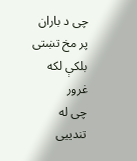چی د باران پر مخ تښتی
بلکې لکه غرور
چی له تنديیی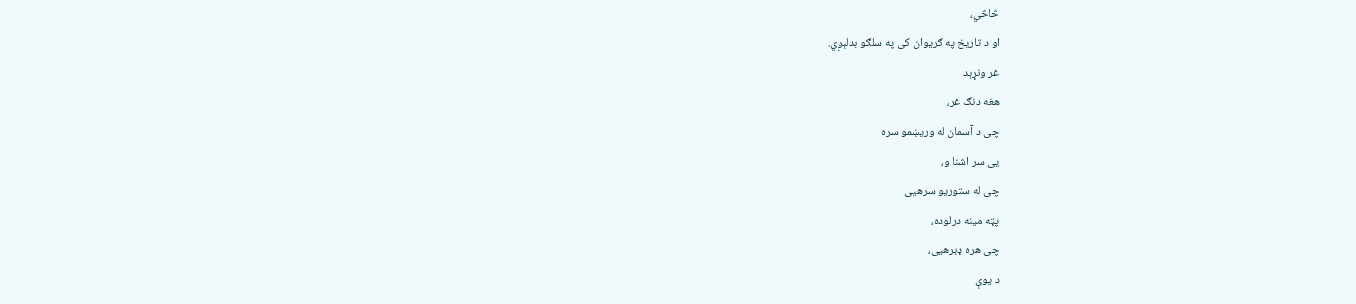څاڅي،
او د تاریخ په ګریوان کی په سلګو بدلېږي.
غر ونړېد
هغه دنګ غر،
چی د آسمان له وریښمو سره
یی سر اشنا و،
چی له ستوریو سرهیی
پټه مینه درلوده،
چی هره ډبرهیی،
د یوې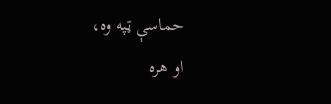حماسې ټپه وه،
او هره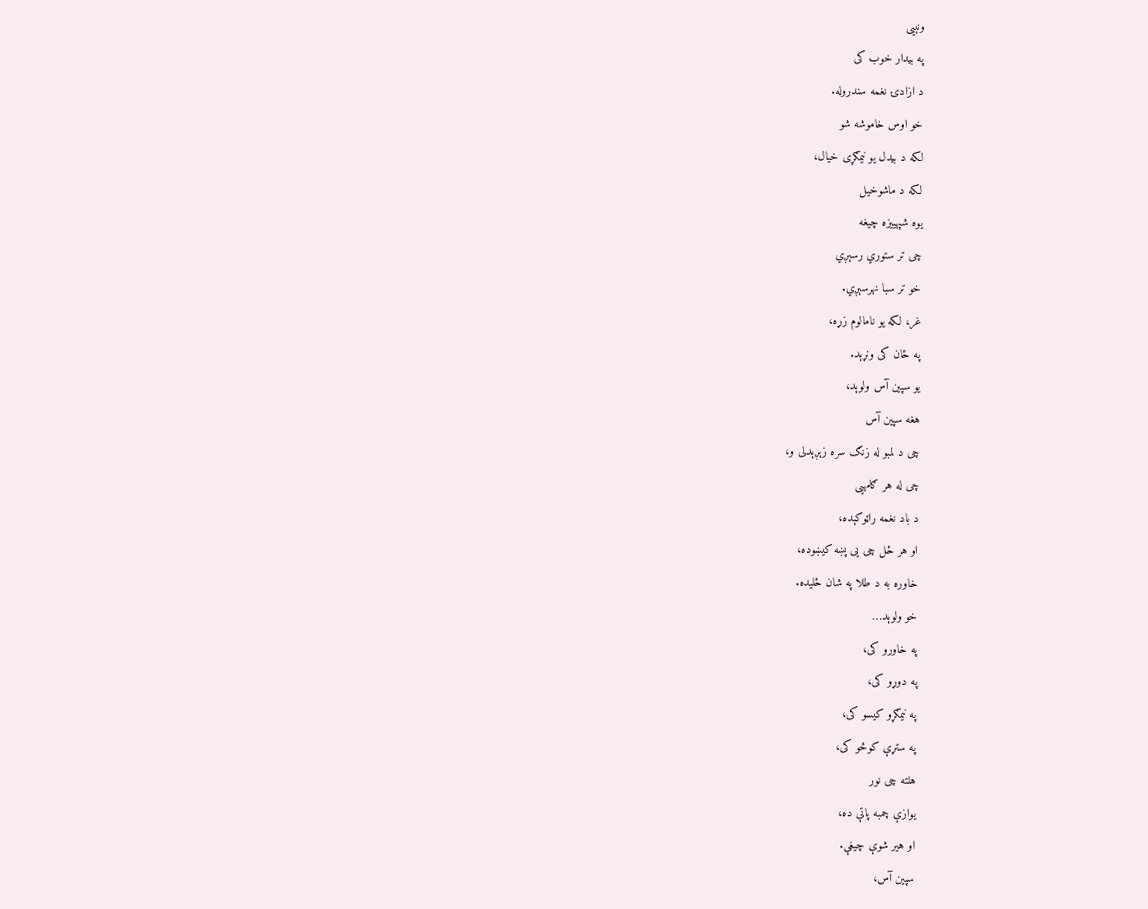ونېیی
په بیدار خوب کی
د ازادۍ نغمه سندروله.
خو اوس خاموشه شو
لکه د بیدل یو نیمګړی خیال،
لکه د ماشوخیل
یوه شپهییزه چیغه
چی تر ستوري رسېږي
خو تر سبا نهرسېږي.
غر، لکه یو نامالوم زړه،
په ځان کی ونړېد.
یو سپین آس ولوېد،
هغه سپین آس
چی د لمبو له زنګ سره زېږېدلی و،
چی له هر ګامهیی
د باد نغمه راټوکېده،
او هر ځل چی یی پښه کیښوده،
خاوره به د طلا په شان ځلیده.
خو ولوېد…
په خاورو کی،
په دوړو کی،
په نیمګړو کیسو کی،
په ستړې کوڅو کی،
هلته چی نور
یوازې چمبه پاتې ده،
او هیر شوې چیغې.
سپین آس،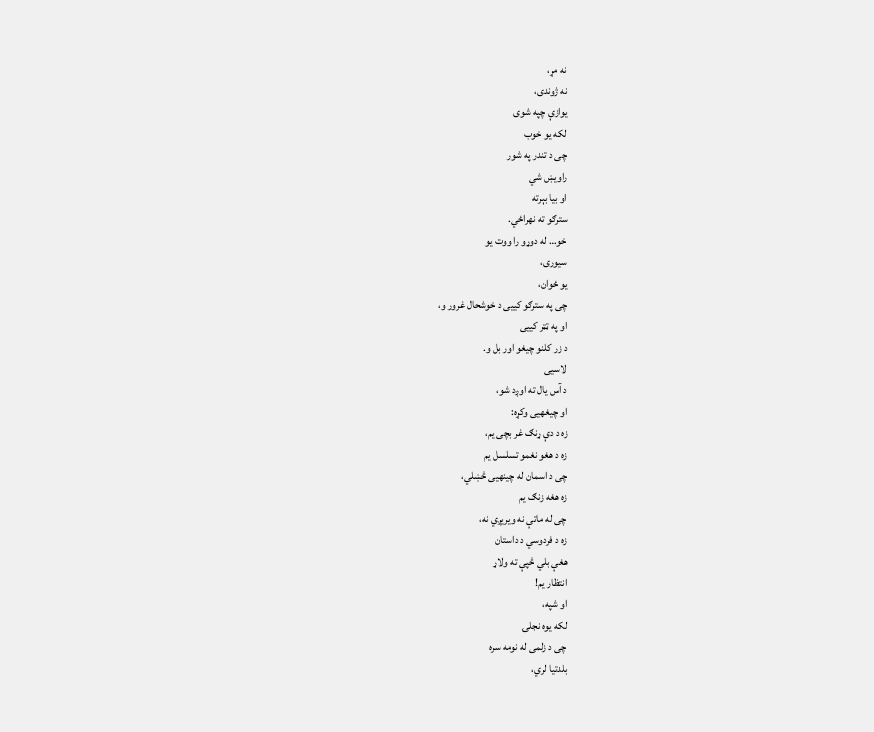نه مړ،
نه ژوندی،
یوازې چپه شوی
لکه یو خوب
چی د تندر په شور
راویښ شي
او بیا بېرته
سترګو ته نهراځي.
خو… له دوړو را ووت یو
سیوری،
یو ځوان،
چی په سترګو کییی د خوشحال غرور و،
او په ټټر کییی
د زر کلنو چیغو اور بل و.
لاسیی
د آس یال ته اوږد شو،
او چیغهیی وکړه:
زه د دې ړنګ غر بچی یم،
زه د هغو نغمو تسلسل یم
چی د اسمان له چینهیی څښلي،
زه هغه زنګ یم
چی له ماتې نه ویریږي نه،
زه د فردوسي د داستان
هغې بلي څپې ته ولاړ
انتظار یم!
او شپه،
لکه یوه نجلۍ
چی د زلمی له نومه سره
بلدتیا لري،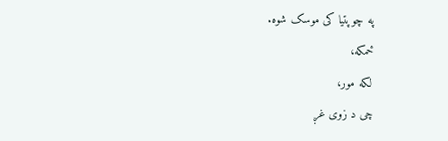په چوپتیا کی موسک شوه.
ځمکه،
لکه مور،
چی د زوی غږ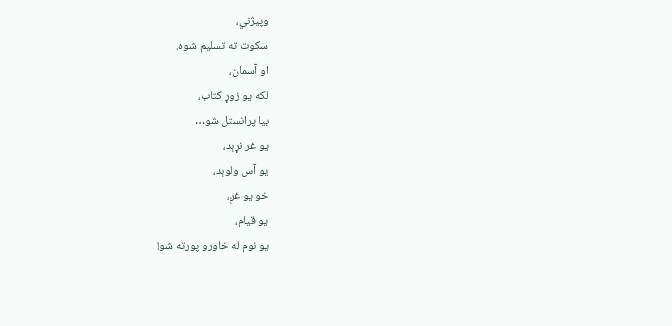وپیژني،
سکوت ته تسلیم شوه.
او آسمان،
لکه یو زوړ کتاب،
بیا پرانستل شو…
یو غر نړېد،
یو آس ولوېد،
خو یو غږ،
یو قیام،
یو نوم له خاورو پورته شو!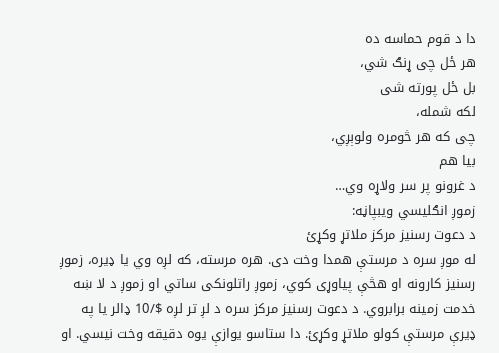دا د قوم حماسه ده
هر ځل چی ړنګ شي،
بل ځل پورته شی
لکه شمله،
چی که هر څومره ولوېږي،
بیا هم
د غرونو پر سر ولاړه وي…
زموږ انګلیسي ویبپاڼه:
د دعوت رسنیز مرکز ملاتړ وکړئ
له موږ سره د مرستې همدا وخت دی. هره مرسته، که لږه وي یا ډیره، زموږ رسنیز کارونه او هڅې پیاوړی کوي، زموږ راتلونکی ساتي او زموږ د لا ښه خدمت زمینه برابروي. د دعوت رسنیز مرکز سره د لږ تر لږه $/10 ډالر یا په ډیرې مرستې کولو ملاتړ وکړئ. دا ستاسو یوازې یوه دقیقه وخت نیسي. او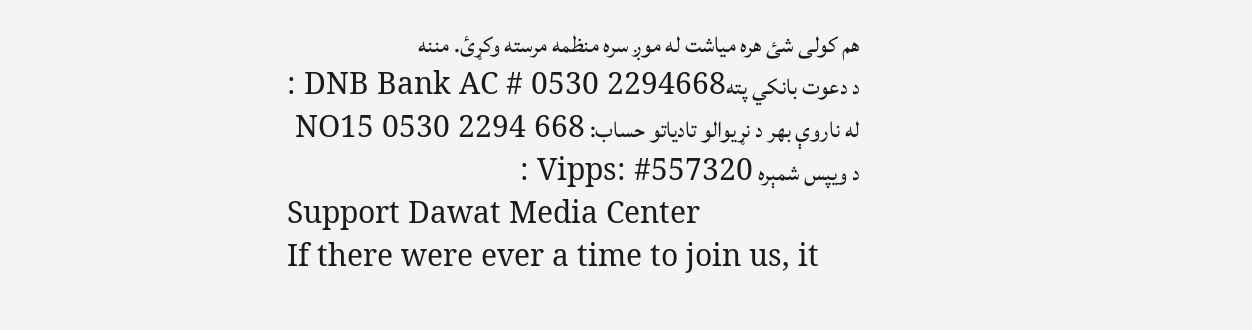هم کولی شئ هره میاشت له موږ سره منظمه مرسته وکړئ. مننه
د دعوت بانکي پتهDNB Bank AC # 0530 2294668 :
له ناروې بهر د نړیوالو تادیاتو حساب: NO15 0530 2294 668
د ویپس شمېره Vipps: #557320 :
Support Dawat Media Center
If there were ever a time to join us, it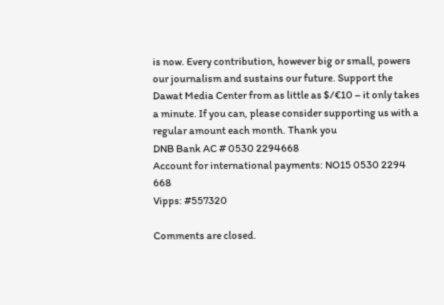is now. Every contribution, however big or small, powers our journalism and sustains our future. Support the Dawat Media Center from as little as $/€10 – it only takes a minute. If you can, please consider supporting us with a regular amount each month. Thank you
DNB Bank AC # 0530 2294668
Account for international payments: NO15 0530 2294 668
Vipps: #557320

Comments are closed.